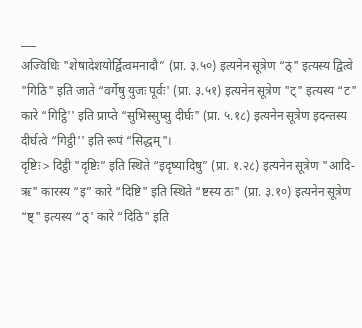___
अज्विधिः "शेषादेशयोर्द्वित्वमनादौ” (प्रा. ३.५०) इत्यनेन सूत्रेण “ठ्" इत्यस्य द्वित्वे "गिठि" इति जाते “वर्गेषु युजः पूर्वः' (प्रा. ३.५१) इत्यनेन सूत्रेण "ट्" इत्यस्य “ट" कारे “गिट्ठि'' इति प्राप्ते “सुभिस्सुप्सु दीर्घः" (प्रा. ५.१८) इत्यनेन सूत्रेण इदन्तस्य दीर्घत्वे “गिट्ठी'' इति रूपं “सिद्धम्"।
दृष्टिः > दिट्ठी "दृष्टिः” इति स्थिते “इदृष्यादिषु” (प्रा. १.२८) इत्यनेन सूत्रेण "आदि-ऋ" कारस्य “इ” कारे “दिष्टि" इति स्थिते “ष्टस्य ठः" (प्रा. ३.१०) इत्यनेन सूत्रेण “ष्ट्" इत्यस्य “ठ्' कारे “दिठि" इति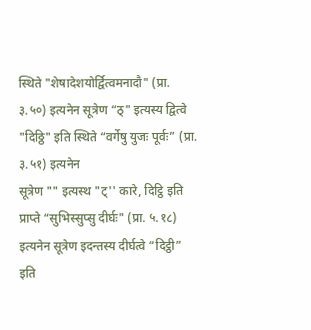स्थिते "शेषादेशयोर्द्वित्वमनादौ" (प्रा. ३.५०) इत्यनेन सूत्रेण “ठ्" इत्यस्य द्वित्वे "दिठ्ठि" इति स्थिते “वर्गेषु युजः पूर्वः” (प्रा. ३.५१) इत्यनेन
सूत्रेण "" इत्यस्थ "ट्'' कारे, दिट्ठि इति प्राप्ते “सुभिस्सुप्सु दीर्घः" (प्रा. ५.१८) इत्यनेन सूत्रेण इदन्तस्य दीर्घत्वे “दिट्ठी” इति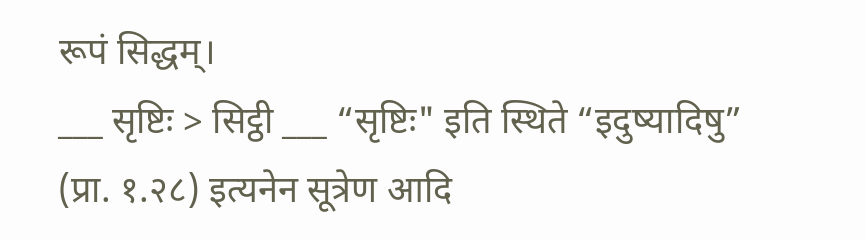रूपं सिद्धम्।
___ सृष्टिः > सिट्ठी ___ “सृष्टिः" इति स्थिते “इदुष्यादिषु” (प्रा. १.२८) इत्यनेन सूत्रेण आदि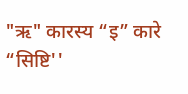"ऋ" कारस्य “इ” कारे “सिष्टि''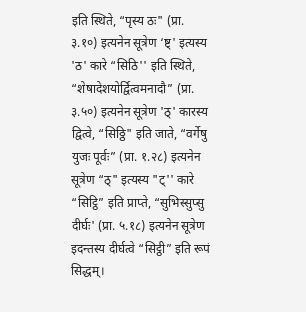इति स्थिते, “पृस्य ठः" (प्रा. ३.१०) इत्यनेन सूत्रेण ‘ष्ट्' इत्यस्य 'ठ' कारे “सिठि'' इति स्थिते, “शेषादेशयोर्द्वित्वमनादौ” (प्रा. ३.५०) इत्यनेन सूत्रेण 'ठ्' कारस्य द्वित्वे, “सिठ्ठि" इति जाते, “वर्गेषु युजः पूर्वः” (प्रा. १.२८) इत्यनेन सूत्रेण “ठ्" इत्यस्य "ट्'' कारे “सिट्ठि” इति प्राप्ते, “सुभिस्सुप्सु दीर्घः' (प्रा. ५.१८) इत्यनेन सूत्रेण इदन्तस्य दीर्घत्वे “सिट्ठी” इति रूपं सिद्धम्।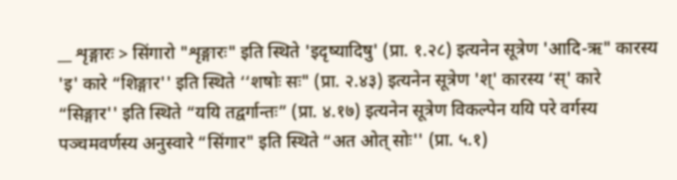__ शृङ्गारः > सिंगारो "शृङ्गारः" इति स्थिते 'इदृष्यादिषु' (प्रा. १.२८) इत्यनेन सूत्रेण 'आदि-ऋ" कारस्य 'इ' कारे “शिङ्गार'' इति स्थिते ‘‘शषोः सः" (प्रा. २.४३) इत्यनेन सूत्रेण 'श्' कारस्य ‘स्' कारे “सिङ्गार'' इति स्थिते “ययि तद्वर्गान्तः” (प्रा. ४.१७) इत्यनेन सूत्रेण विकल्पेन ययि परे वर्गस्य पञ्चमवर्णस्य अनुस्वारे “सिंगार" इति स्थिते “अत ओत् सोः'' (प्रा. ५.१)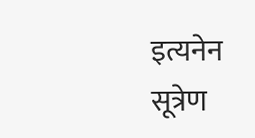इत्यनेन सूत्रेण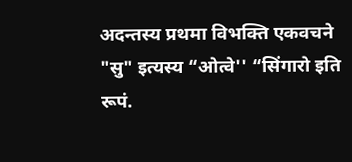अदन्तस्य प्रथमा विभक्ति एकवचने "सु" इत्यस्य “ओत्वे'' “सिंगारो इति रूपं.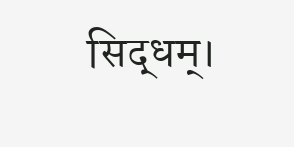सिद्धम्।